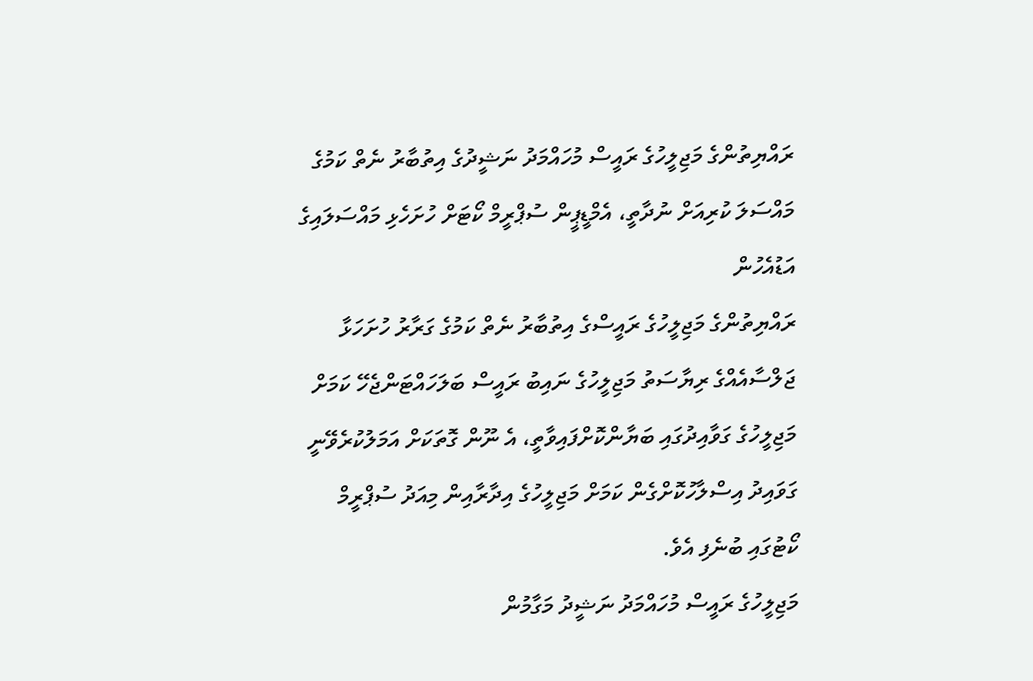ރައްޔިތުންގެ މަޖިލީހުގެ ރައީސް މުހައްމަދު ނަޝީދުގެ އިތުބާރު ނެތް ކަމުގެ މައްސަލަ ކުރިއަށް ނުދާތީ، އެމްޑީޕީން ސުޕްރީމް ކޯޓަށް ހުށަހެޅި މައްސަލައިގެ އަޑުއެހުން
ރައްޔިތުންގެ މަޖިލީހުގެ ރައީސްގެ އިތުބާރު ނެތް ކަމުގެ ގަރާރު ހުށަހަޅާ ޖަލްސާއެއްގެ ރިޔާސަތު މަޖިލީހުގެ ނައިބު ރައީސް ބަލަހައްޓަންޖެހޭ ކަމަށް މަޖިލީހުގެ ގަވާއިދުގައި ބަޔާންކޮށްފައިވާތީ، އެ ނޫން ގޮތަކަށް އަމަލުކުރެވޭނީ ގަވައިދު އިސްލާހުކޮށްގެން ކަމަށް މަޖިލީހުގެ އިދާރާއިން މިއަދު ސުޕްރީމް ކޯޓުގައި ބުނެފި އެވެ.
މަޖިލީހުގެ ރައީސް މުހައްމަދު ނަޝީދު މަގާމުން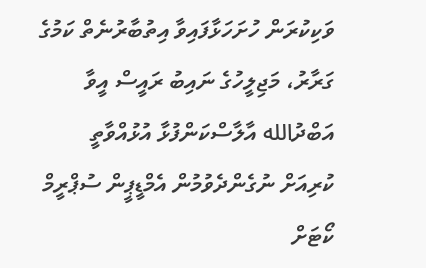ވަކިކުރަން ހުށަހަޅާފައިވާ އިތުބާރުނެތް ކަމުގެ ގަރާރު، މަޖިލީހުގެ ނައިބު ރައީސް އީވާ އަބްދުالله އާލާސްކަންފުޅާ އުޅުއްވާތީ ކުރިއަށް ނުގެންދެވުމުން އެމްޑީޕީން ސުޕްރީމް ކޯޓަށް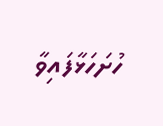ހުށަހަޅާފައިވާ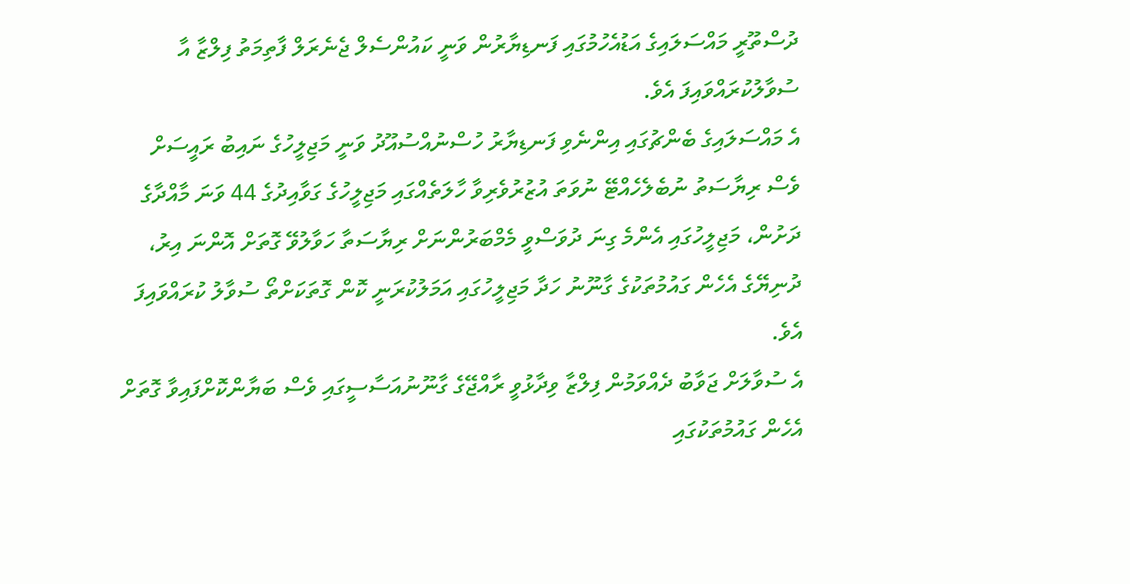ދުސްތޫރީ މައްސަލައިގެ އަޑުއެހުމުގައި ފަނޑިޔާރުން ވަނީ ކައުންސެލް ޖެނެރަލް ފާތިމަތު ފިލްޒާ އާ ސުވާލުކުރައްވައިފަ އެވެ.
އެ މައްސަލައިގެ ބެންޗުގައި އިންނެވި ފަނޑިޔާރު ހުސްނުއްސުއޫދު ވަނީ މަޖިލީހުގެ ނައިބު ރައީސަށް ވެސް ރިޔާސަތު ނުބެލެހެއްޓޭ ނުވަތަ އުޒުރުވެރިވާ ހާލަތެއްގައި މަޖިލީހުގެ ގަވާއިދުގެ 44 ވަނަ މާއްދާގެ ދަށުން، މަޖިލީހުގައި އެންމެ ގިނަ ދުވަސްވީ މެމްބަރުންނަށް ރިޔާސަތާ ހަވާލުވޭ ގޮތަށް އޮންނަ އިރު، ދުނިޔޭގެ އެހެން ގައުމުތަކުގެ ގާނޫނު ހަދާ މަޖިލީހުގައި އަމަލުކުރަނީ ކޮން ގޮތަކަށްތޯ ސުވާލު ކުރައްވައިފަ އެވެ.
އެ ސުވާލަށް ޖަވާބު ދެއްވަމުން ފިލްޒާ ވިދާޅުވީ ރާއްޖޭގެ ގާނޫނުއަސާސީގައި ވެސް ބަޔާންކޮށްފައިވާ ގޮތަށް އެހެން ގައުމުތަކުގައި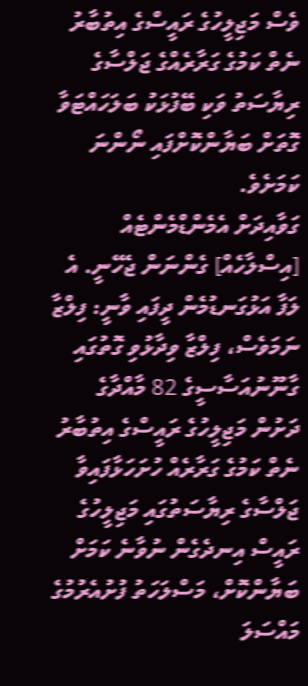ވެސް މަޖިލީހުގެ ރައީސްގެ އިތުބާރު ނެތް ކަމުގެ ގަރާރެއްގެ ޖަލްސާގެ ރިޔާސަތު ވަކި ބޭފުޅަކު ބަލަހައްޓަވާ ގޮތަށް ބަޔާންކޮށްފައި ނޯންނަ ކަމަށެވެ.
ގަވާއިދަށް އެމެންޑްމެންޓެއް [އިސްލާހެއް] ގެންނަން ޖެހޭނީ. އެ ލަފާ އަޅުގަނޑުމެން ދީފައި ވާނީ: ފިލްޒާ
ނަމަވެސް، ފިލްޒާ ވިދާޅުވި ގޮތުގައި ގާނޫނުއަސާސީގެ 82 މާއްދާގެ ދަށުން މަޖިލީހުގެ ރައީސްގެ އިތުބާރު ނެތް ކަމުގެ ގަރާރެއް ހުށަހަޅާފައިވާ ޖަލްސާގެ ރިޔާސަތުގައި މަޖިލީހުގެ ރައީސް އިނދެގެން ނުވާނެ ކަމަށް ބަޔާންކޮށް، މަސްލަހަތު ފުށުއެރުމުގެ މައްސަލަ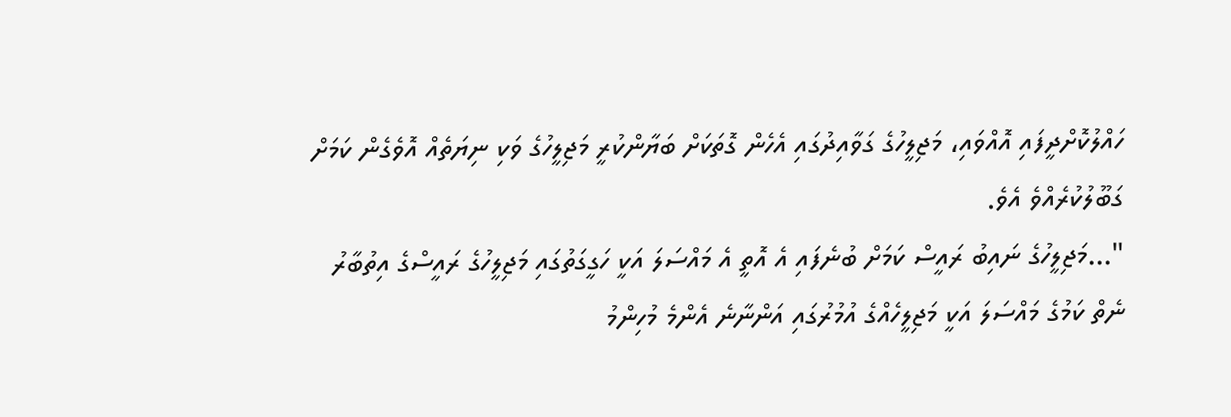ހައްލުކޮށްދީފައި އޮއްވައި، މަޖިލީހުގެ ގަވާއިދުގައި އެހެން ގޮތަކަށް ބަޔާންކުރީ މަޖިލީހުގެ ވަކި ނިޔަތެއް އޮވެގެން ކަމަށް ގަބޫލުކުރެއްވެ އެވެ.
"...މަޖިލީހުގެ ނައިބު ރައީސް ކަމަށް ބުނެފައި އެ އޮތީ އެ މައްސަލަ އަކީ ހަގީގަތުގައި މަޖިލީހުގެ ރައީސްގެ އިތުބާރު ނެތް ކަމުގެ މައްސަލަ އަކީ މަޖިލީހެއްގެ އުމުރުގައި އަންނާނެ އެންމެ މުހިންމު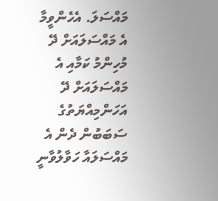މައްސަލަ. އެހެންވީމާ އެ މައްސަލައަށް ދޭ މުހިންމު ކަމާއި އެ މައްސަލައަށް ދޭ އަހަންމިއްޔަތުގެ ސަބަބުން ދެން އެ މައްސަލައާ ހަވާލުވާނީ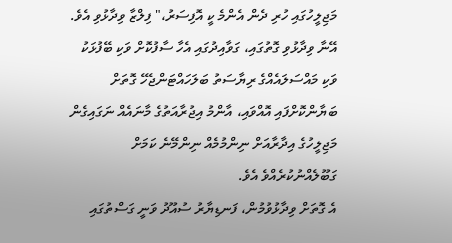މަޖިލީހުގައި ހުރި ދެން އެންމެ ކީ އޮފިސަރު،" ފިލްޒާ ވިދާޅުވި އެވެ.
އޭނާ ވިދާޅުވި ގޮތުގައި، ގަވާއިދުގައި އެހާ ސާފުކޮށް ވަކި ބޭފުޅަކު ވަކި މައްސަލައެއްގެ ރިޔާސަތު ބަލަހައްޓަންޖެހޭ ގޮތަށް ބަޔާންކޮށްފައި އޮއްވައި، އާންމު އިޖުރާއަތުގެ މާނައެއް ނަގައިގެން މަޖިލީހުގެ އިދާރާއަށް ނިންމުމެއް ނިންމޭނެ ކަމަށް ގަބޫލެއްނުކުރެއްވެ އެވެ.
އެ ގޮތަށް ވިދާޅުވުމުން، ފަނޑިޔާރު ސުއޫދު ވަނީ ގަސްތުގައި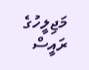މަޖިލީހުގެ ރައީސް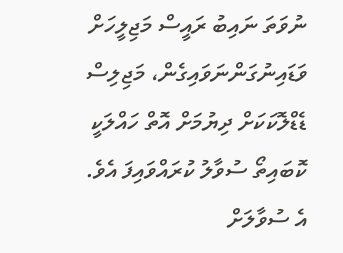ނުވަތަ ނައިބު ރައީސް މަޖިލީހަށް ވަޑައިނުގަންނަވައިގެން، މަޖިލިސް ޑެޑްލޮކަކަށް ދިޔުމަށް އޮތް ހައްލަކީ ކޮބައިތޯ ސުވާލު ކުރައްވައިފަ އެވެ.
އެ ސުވާލަށް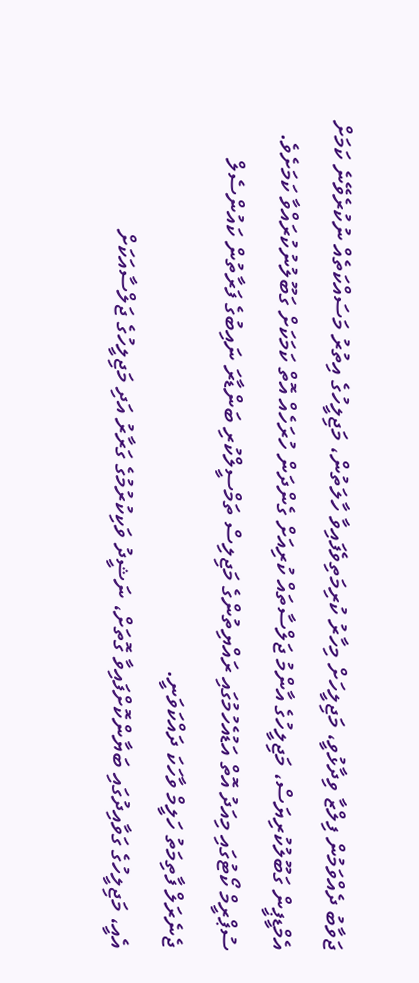ޖަވާބު ދެއްވަމުން ފިލްޒާ ވިދާޅުވީ، މަޖިލީހަށް މިހާރު ކުރިމަތިވެފައިވާ ހާލަތުން، މަޖިލީހުގެ އިތުރު މަސައްކަތެއް ނުކުރެވޭނެ ކަމަށް އެމްޑީޕީން ގަބޫލުކުރިޔަސް، މަޖިލީހުގެ އާންމު ޖަލްސާތައް ކުރިއަށް ގެންދަން ހުރަހެއް އޮތް ކަމަކަށް ގަބޫލުނުކުރައްވާ ކަމަށެވެ.
ސުޕްރީމް ކޯޓުގައި މިއަދު އޮތް އަޑުއެހުމުގައި ރައްޔިތުންގެ މަޖިލިސް ތަމްސީލްކުރި ބަންޑާރަ ނައިބުގެ ފަރާތުން ކައުންސެލް ޖެނެރަލް ފާތިމަތު ހަލީމް ވާހަކަ ދައްކަވަނީ.
އެއީ، މަޖިލީހުގެ ގަވާއިދުގައި ބަޔާންކޮށްފައިވާ ގޮތަށް، ނަޝީދު ވަކިކުރުމުގެ ގަރާރު އަދި މަޖިލީހުގެ ޖަލްސާއަކަށް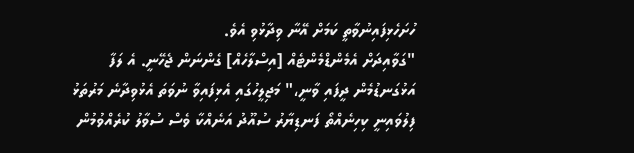ހުށަހެޅިފައިނުވާތީ ކަމަށް އޭނާ ވިދާޅުވި އެވެ.
"ގަވާއިދަށް އެމެންޑްމެންޓެއް [އިސްލާހެއް] ގެންނަން ޖެހޭނީ. އެ ލަފާ އަޅުގަނޑުމެން ދީފައި ވާނީ،" މަޖިލީހުގައި އެޅިފައިވާ ނުވަތަ އެޅުވިދާނެ މަރުތަޅު ފިލުވައިނީ ކިހިނެއްތޯ ފަނޑިޔާރު ސުއޫދު އަނެއްކާ ވެސް ސުވާލު ކުރެއްވުމުން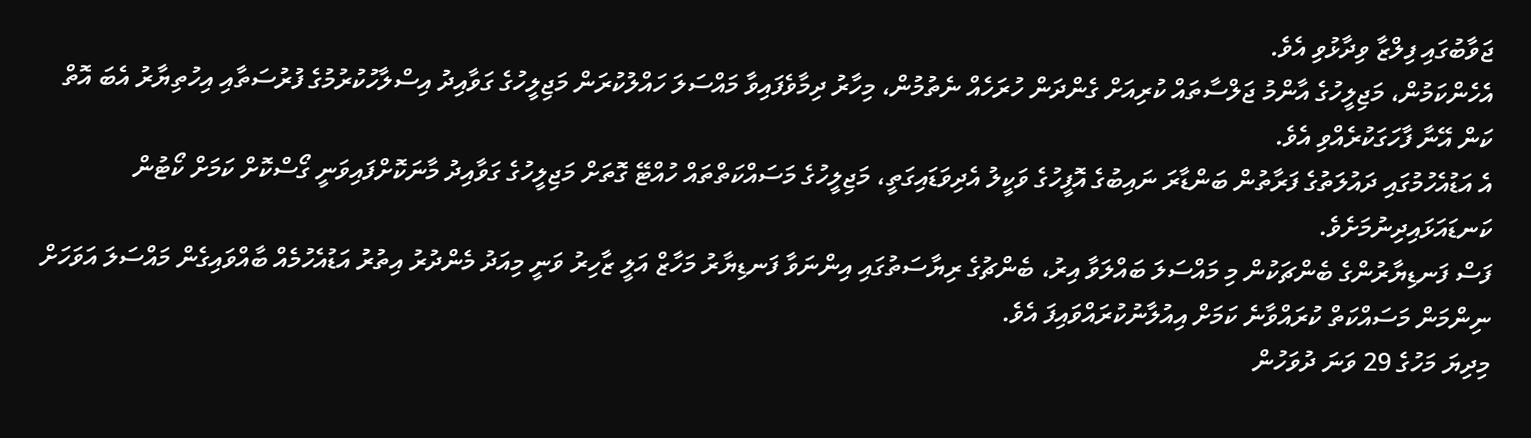ޖަވާބުގައި ފިލްޒާ ވިދާޅުވި އެވެ.
އެހެންކަމުން، މަޖިލީހުގެ އާންމު ޖަލްސާތައް ކުރިއަށް ގެންދަން ހުރަހެއް ނެތުމުން، މިހާރު ދިމާވެފައިވާ މައްސަލަ ހައްލުކުރަން މަޖިލީހުގެ ގަވާއިދު އިސްލާހުކުރުމުގެ ފުރުސަތާއި އިހުތިޔާރު އެބަ އޮތް ކަން އޭނާ ފާހަގަކުރެއްވި އެވެ.
އެ އަޑުއެހުމުގައި ދައުލަތުގެ ފަރާތުން ބަންޑާރަ ނައިބުގެ އޮފީހުގެ ވަކީލު އެދިވަޑައިގަތީ، މަޖިލީހުގެ މަސައްކަތްތައް ހުއްޓޭ ގޮތަށް މަޖިލީހުގެ ގަވާއިދު މާނަކޮށްފައިވަނީ ގޯސްކޮށް ކަމަށް ކޯޓުން ކަނޑައަޅައިދިނުމަށެވެ.
ފަސް ފަނޑިޔާރުންގެ ބެންޗަކުން މި މައްސަލަ ބައްލަވާ އިރު، ބެންޗުގެ ރިޔާސަތުގައި އިންނަވާ ފަނޑިޔާރު މަހާޒް އަލީ ޒާހިރު ވަނީ މިއަދު މެންދުރު އިތުރު އަޑުއެހުމެއް ބާއްވައިގެން މައްސަލަ އަވަހަށް ނިންމަން މަސައްކަތް ކުރައްވާނެ ކަމަށް އިއުލާނުކުރައްވައިފަ އެވެ.
މިދިޔަ މަހުގެ 29 ވަނަ ދުވަހުން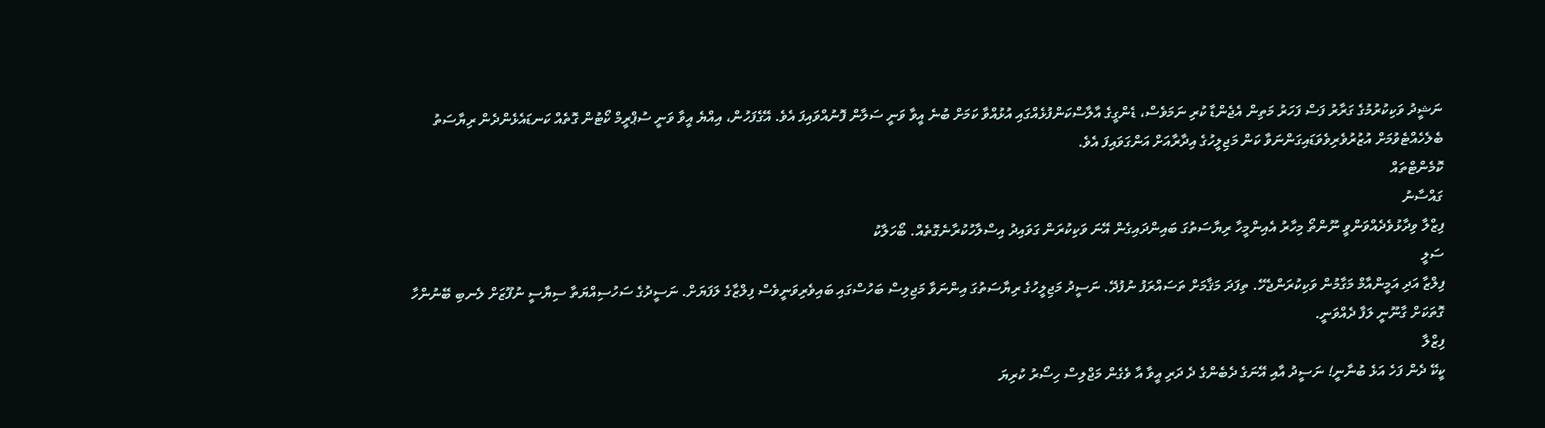ނަޝީދު ވަކިކުރުމުގެ ގަރާރު ފަސް ފަހަރު މަތިން އެޖެންޑާ ކުރި ނަމަވެސް، ޑެންގީގެ އާލާސްކަންފުޅެއްގައި އުޅުއްވާ ކަމަށް ބުނެ އީވާ ވަނީ ސަލާން ފޮނުއްވައިފަ އެވެ. އޭގެފަހުން، އިއްޔެ އީވާ ވަނީ ސުޕްރީމް ކޯޓުން ގޮތެއް ކަނޑައެޅެންދެން ރިޔާސަތު ބެލެހެއްޓެވުމަށް އުޒުރުވެރިވެވަޑައިގަންނަވާ ކަން މަޖިލީހުގެ އިދާރާއަށް އަންގަވައިފަ އެވެ.
ކޮމެންޓްތައް
ގައްސާނު
ފިޒްލާ ވިދާޅުވެދެއްވަންވީ ނޫންތޯ މިހާރު އެއިންމީހާ ރިޔާސަތުގަ ބައިންދައިގެން އޭނަ ވަކިކުރަން ގަވައިދު އިސްލާހުކުރާނެގޮތެއް. ބޯހަލާކު
ސަލީ
ފިލްޒާ އަދި އަމީންއާމް މަގާމުން ވަކިކުރަންޖެހޭ. ތިފަދަ މަޤާމަށް ތަސައްރަފު ނުފުދޭ. ނަސީދު މަޖިލީހުގެ ރިޔާސަތުގަ އިންނަވާ މަޖިލިސް ބަހުސްގައި ބައިވެރިވަނީވެސް ފިލްޒާގެ ލަފަޔަށް. ނަސީދުގެ ސަހުސިއްޔަތާ ސިޔާސީ ނުފޫޒަށް ލެނބި ބޭނުންހާ ގޮތަކަށް ގާނޫނީ ލަފާ ދެއްވަނީ.
ފިޒްލާ
ކީކޭ ދެން ފަހެ އަޅެ ބުނާނީ! ނަސީދު އާއި އޭނަގެ ދެބެންގެ ދެ ދަރި އީވާ އާ ވެގެން މަޖްލިސް ހިސޯރު ކުރިޔަ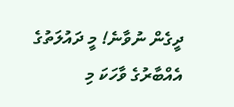ދީގެން ނުވާނެ! މީ ދައުލަތުގެ އެއްބާރުގެ ވާހަކަ މި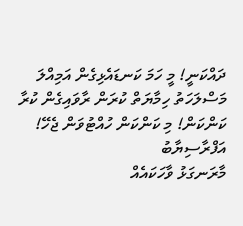ދައްކަނީ! މީ ހަމަ ކަނޑައެޅިގެން އަމިއްލަ މަސްލަހަތު ހިމާޔަތް ކުރަން ރާވައިގެން ކުރާ ކަންކަން! މި ކަންކަން ހުއްޓުވަން ޖެހޭ!
އަފްރާސިޔާބު
މާރަނގަޅު ވާހަކައެއް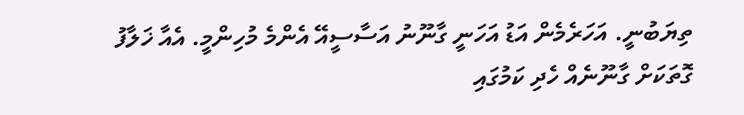ތިޔަބުނީ. އަހަރެމެން އަޑު އަހަނީ ގާނޫނު އަސާސީއޭ އެންމެ މުހިންމީ. އެއާ ޚަލާފު ގޮތަކަށް ގާނޫނެއް ހެދި ކަމުގައި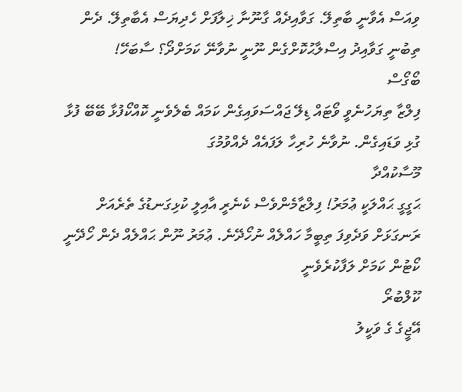ވިއަސް އެވާނީ ބާތިލޭ. ގަވާއިދެއް ގާނޫނާ ޚިލާފަށް ހެދިޔަސް އެބާތިލޭ. ދެން ތިބުނީ ގަވާއިދު އިސްލާޙުކޮށްގެން ނޫނީ ނުވާނޭ ކަމަށްދޯ؟ ސާބަހޭ!
ބޯގޯސް
ފިލްޒާ ތިޔަހުނެވީ ވޯޓައް ޑިލޭ ޖައްސަވައިގެން ކަމައް ބެލެވެނީ ކޮއްކޯފުޅާ ބޭބޭ ފުޅާ ގުޅި ވަޑައިގެން. ނުވާނެ ހުރިހާ ލަފައެއް ދެއްވުމުގަ
މޫސާކުއްދާ
ޙަގީގީ ޙައްލަކީ ޢުމަރު! ފިލްޒާމެންވެސް ކެނެރީ އާއިލީ ކުޅިގަނޑުގެ ތެރެއަށް ރަނގަޅަށް ވަދެވިފަ ތިބީމާ ހައްލެއް ނުހޯދޭނެ. ޢުމަރު ނޫން ޙައްލެއް ދެން ހޯދޭނީ ކޯޓުން ކަމަށް ލަފާކުރެވެނީ
ކޫލްބުރޯ
އޭޖީގެ ގެ ވަކީލު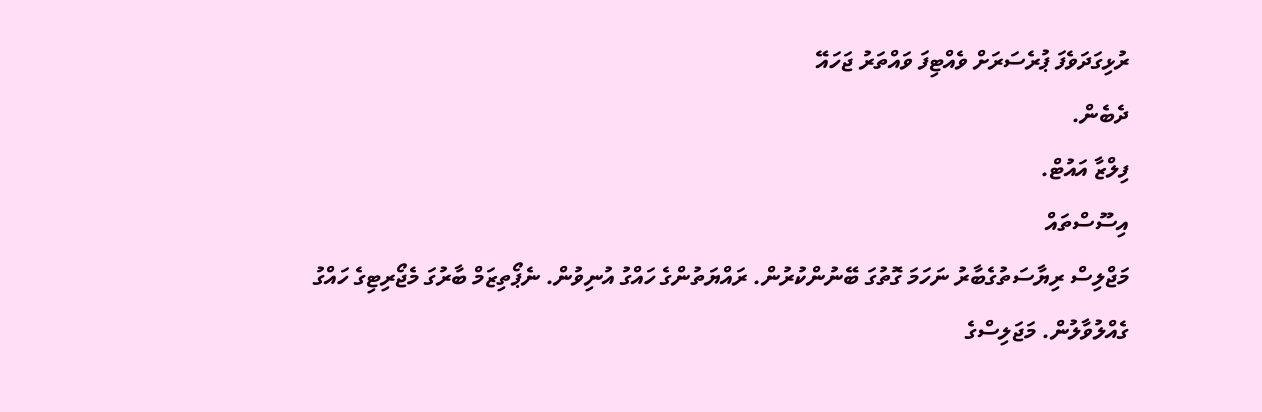ރުޅިގަދަވެފަ ޕުރެސަރަށް ވެއްޓިފަ ވައްތަރު ޖަހައޭ
ދެބެން.
ފިލްޒާ އައުޓް.
އިސޫސްތައް
މަޖްލިސް ރިޔާސަތުގެބާރު ނަހަމަ ގޮތުގަ ބޭނުންކުރުން. ރައްޔަތުންގެ ހައްގު އުނިވުން. ނެޕޯތިޒަމް ބާރުގަ މެޖޯރިޓިގެ ހައްގު ގެއްލުވާލުން. މަޖަލިސްގެ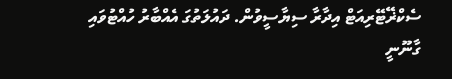ސެކްޜޭޓޭރިއަޓް އިދާރާ ސިޔާސީވުން. ދައުލަތުގަ އެއްބާރު ހުއްޓުވައި ގާނޫނީ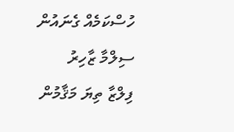ހުސްކަމެއް ގެނައުން
ސިލްމާ ޒާހިރު
ފިލްޒާ ތިޔަ މަޤާމުން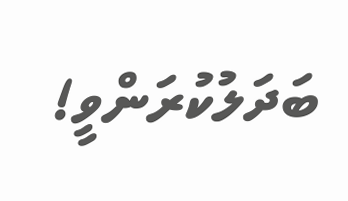ބަދަލުކުރަންވީ!